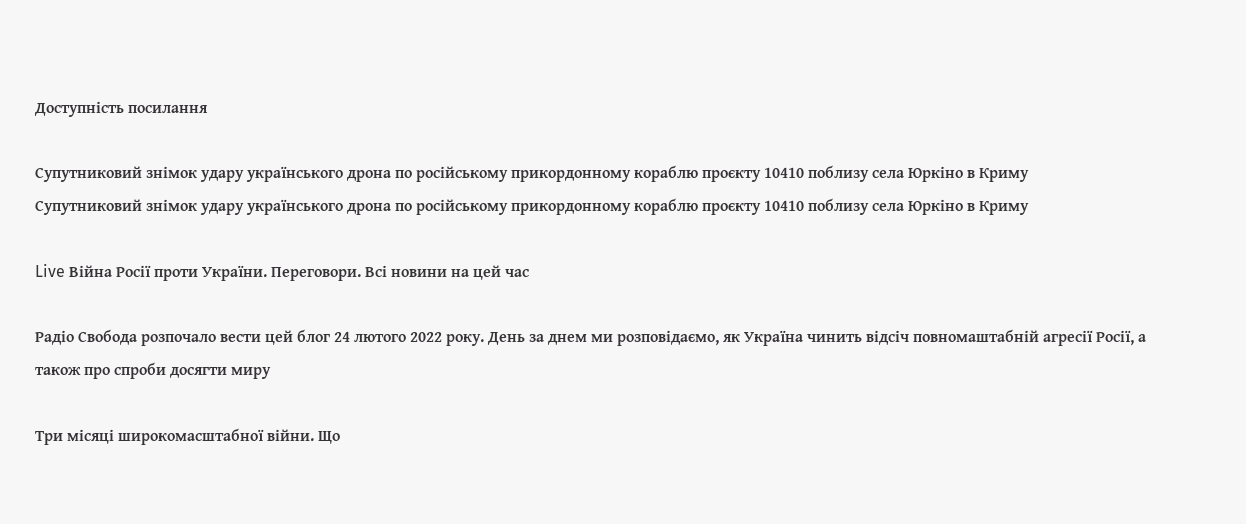Доступність посилання

Супутниковий знімок удару українського дрона по російському прикордонному кораблю проєкту 10410 поблизу села Юркіно в Криму
Супутниковий знімок удару українського дрона по російському прикордонному кораблю проєкту 10410 поблизу села Юркіно в Криму

Live Війна Росії проти України. Переговори. Всі новини на цей час

Радіо Свобода розпочало вести цей блог 24 лютого 2022 року. День за днем ми розповідаємо, як Україна чинить відсіч повномаштабній агресії Росії, а також про спроби досягти миру

Три місяці широкомасштабної війни. Що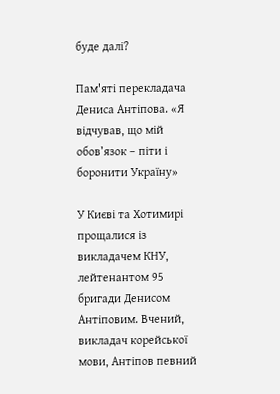буде далі?

Пам'яті перекладача Дениса Антіпова. «Я відчував, що мій обов’язок – піти і боронити Україну»

У Києві та Хотимирі прощалися із викладачем КНУ, лейтенантом 95 бригади Денисом Антіповим. Вчений, викладач корейської мови, Антіпов певний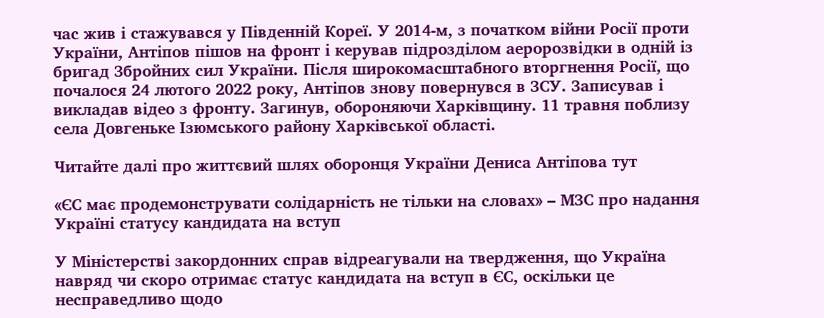час жив і стажувався у Південній Кореї. У 2014-м, з початком війни Росії проти України, Антіпов пішов на фронт і керував підрозділом аеророзвідки в одній із бригад Збройних сил України. Після широкомасштабного вторгнення Росії, що почалося 24 лютого 2022 року, Антіпов знову повернувся в ЗСУ. Записував і викладав відео з фронту. Загинув, обороняючи Харківщину. 11 травня поблизу села Довгеньке Ізюмського району Харківської області.

Читайте далі про життєвий шлях оборонця України Дениса Антіпова тут

«ЄС має продемонструвати солідарність не тільки на словах» – МЗС про надання Україні статусу кандидата на вступ

У Міністерстві закордонних справ відреагували на твердження, що Україна навряд чи скоро отримає статус кандидата на вступ в ЄС, оскільки це несправедливо щодо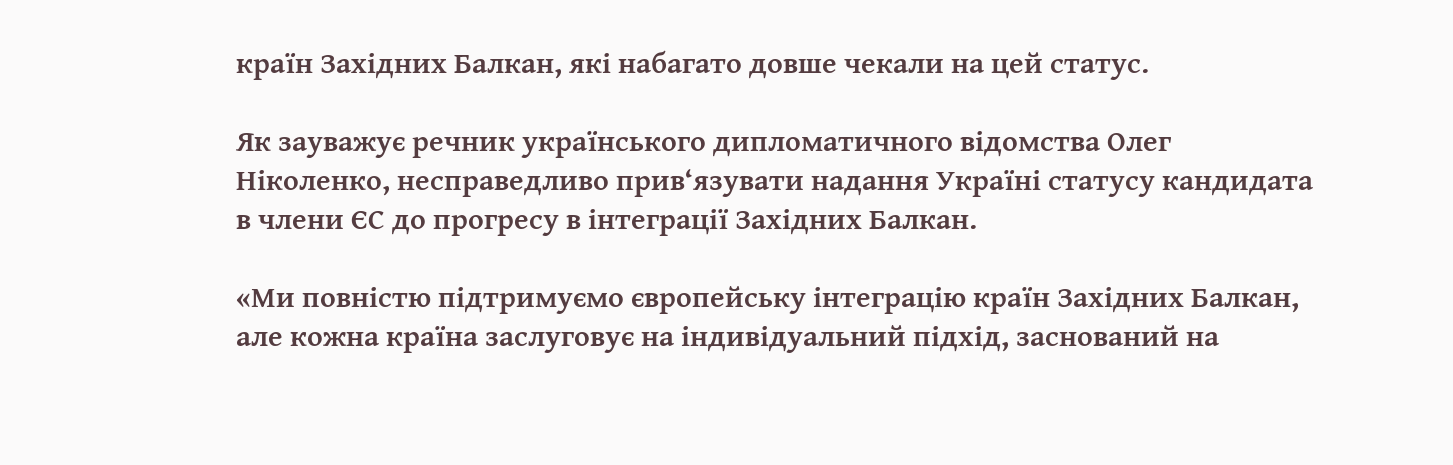країн Західних Балкан, які набагато довше чекали на цей статус.

Як зауважує речник українського дипломатичного відомства Олег Ніколенко, несправедливо прив‘язувати надання Україні статусу кандидата в члени ЄС до прогресу в інтеграції Західних Балкан.

«Ми повністю підтримуємо європейську інтеграцію країн Західних Балкан, але кожна країна заслуговує на індивідуальний підхід, заснований на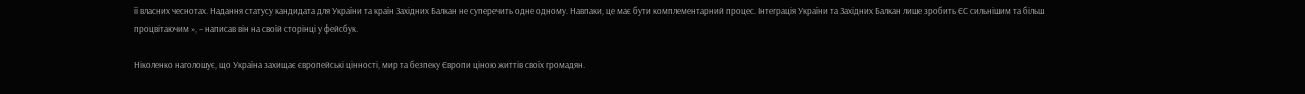її власних чеснотах. Надання статусу кандидата для України та країн Західних Балкан не суперечить одне одному. Навпаки, це має бути комплементарний процес. Інтеграція України та Західних Балкан лише зробить ЄС сильнішим та більш процвітаючим », – написав він на своїй сторінці у фейсбук.

Ніколенко наголошує, що Україна захищає європейські цінності, мир та безпеку Європи ціною життів своїх громадян.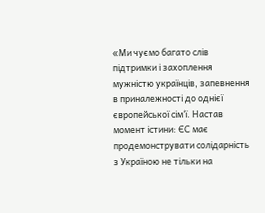«Ми чуємо багато слів підтримки і захоплення мужністю українців, запевнення в приналежності до однієї європейської сім‘ї. Настав момент істини: ЄС має продемонструвати солідарність з Україною не тільки на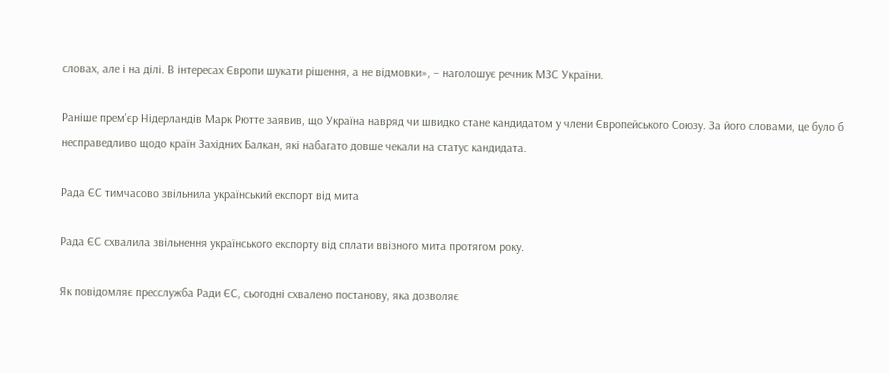словах, але і на ділі. В інтересах Європи шукати рішення, а не відмовки», – наголошує речник МЗС України.

Раніше прем'єр Нідерландів Марк Рютте заявив, що Україна навряд чи швидко стане кандидатом у члени Європейського Союзу. За його словами, це було б несправедливо щодо країн Західних Балкан, які набагато довше чекали на статус кандидата.

Рада ЄС тимчасово звільнила український експорт від мита

Рада ЄС схвалила звільнення українського експорту від сплати ввізного мита протягом року.

Як повідомляє пресслужба Ради ЄС, сьогодні схвалено постанову, яка дозволяє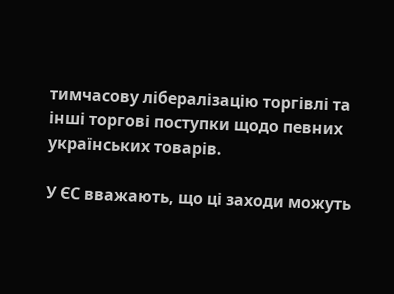тимчасову лібералізацію торгівлі та інші торгові поступки щодо певних українських товарів.

У ЄС вважають, що ці заходи можуть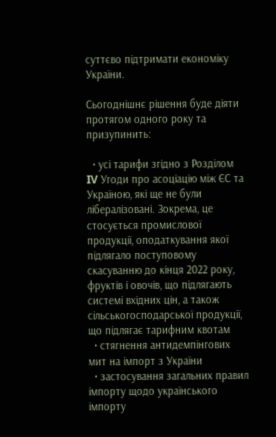суттєво підтримати економіку України.

Сьогоднішнє рішення буде діяти протягом одного року та призупинить:

  • усі тарифи згідно з Розділом IV Угоди про асоціацію між ЄС та Україною, які ще не були лібералізовані. Зокрема, це стосується промислової продукції, оподаткування якої підлягало поступовому скасуванню до кінця 2022 року, фруктів і овочів, що підлягають системі вхідних цін, а також сільськогосподарської продукції, що підлягає тарифним квотам
  • стягнення антидемпінгових мит на імпорт з України
  • застосування загальних правил імпорту щодо українського імпорту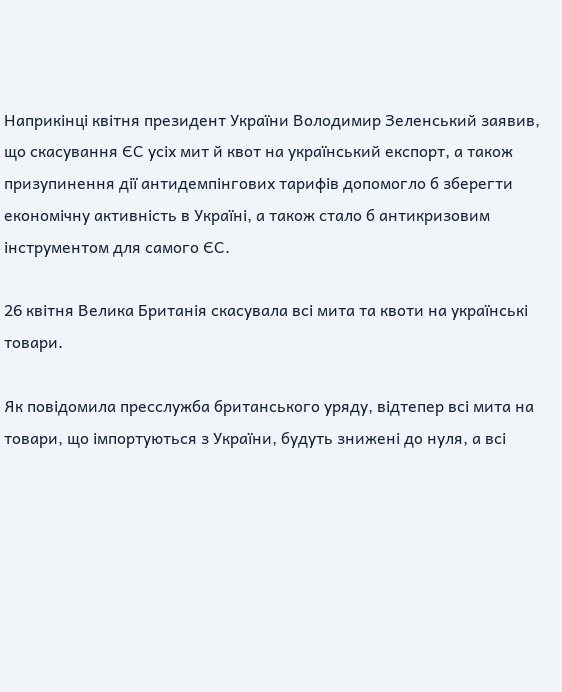Наприкінці квітня президент України Володимир Зеленський заявив, що скасування ЄС усіх мит й квот на український експорт, а також призупинення дії антидемпінгових тарифів допомогло б зберегти економічну активність в Україні, а також стало б антикризовим інструментом для самого ЄС.

26 квітня Велика Британія скасувала всі мита та квоти на українські товари.

Як повідомила пресслужба британського уряду, відтепер всі мита на товари, що імпортуються з України, будуть знижені до нуля, а всі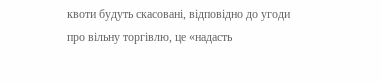квоти будуть скасовані, відповідно до угоди про вільну торгівлю, це «надасть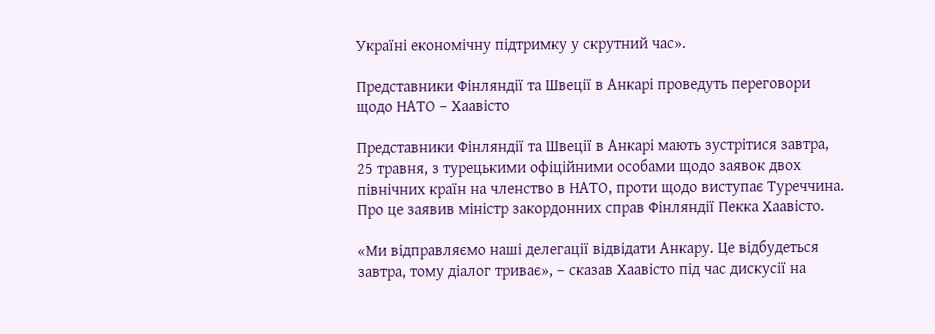Україні економічну підтримку у скрутний час».

Представники Фінляндії та Швеції в Анкарі проведуть переговори щодо НАТО – Хаавісто

Представники Фінляндії та Швеції в Анкарі мають зустрітися завтра, 25 травня, з турецькими офіційними особами щодо заявок двох північних країн на членство в НАТО, проти щодо виступає Туреччина. Про це заявив міністр закордонних справ Фінляндії Пекка Хаавісто.

«Ми відправляємо наші делегації відвідати Анкару. Це відбудеться завтра, тому діалог триває», – сказав Хаавісто під час дискусії на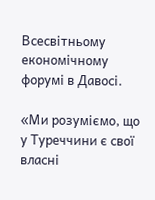Всесвітньому економічному форумі в Давосі.

«Ми розуміємо, що у Туреччини є свої власні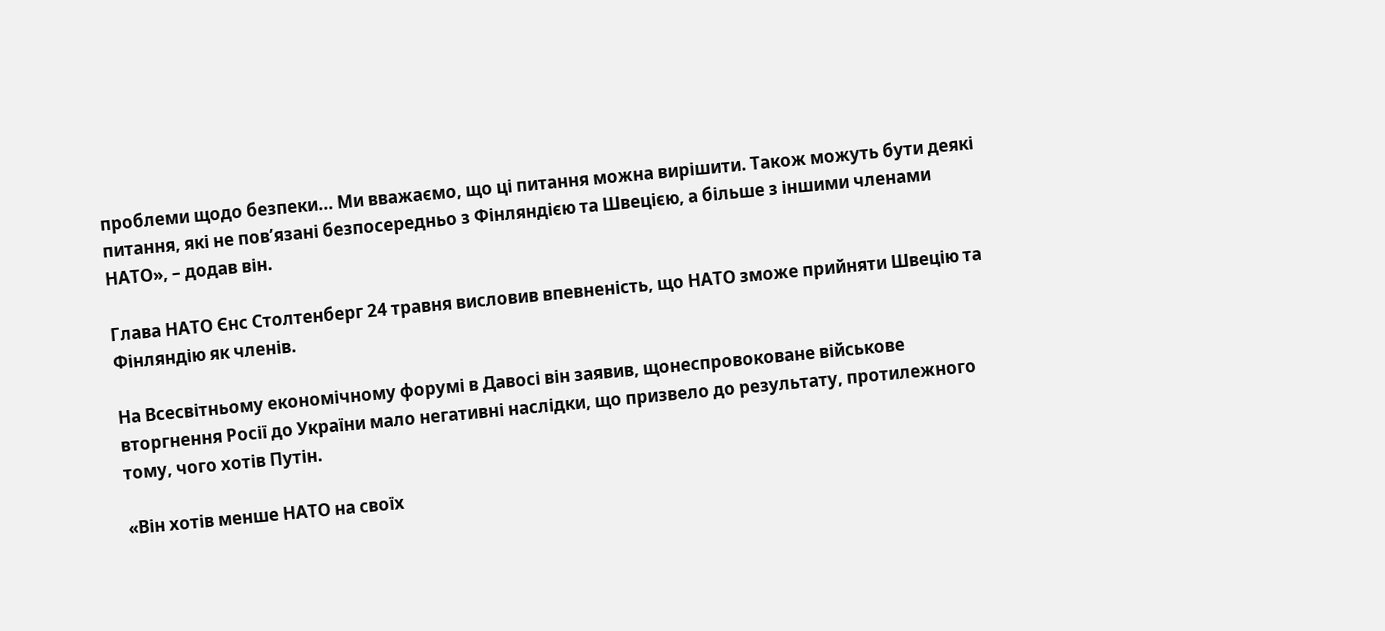проблеми щодо безпеки... Ми вважаємо, що ці питання можна вирішити. Також можуть бути деякі питання, які не пов’язані безпосередньо з Фінляндією та Швецією, а більше з іншими членами НАТО», – додав він.

Глава НАТО Єнс Столтенберг 24 травня висловив впевненість, що НАТО зможе прийняти Швецію та Фінляндію як членів.

На Всесвітньому економічному форумі в Давосі він заявив, щонеспровоковане військове вторгнення Росії до України мало негативні наслідки, що призвело до результату, протилежного тому, чого хотів Путін.

«Він хотів менше НАТО на своїх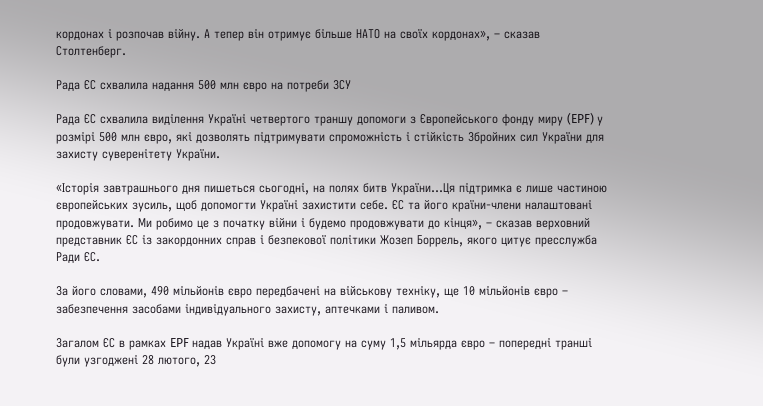кордонах і розпочав війну. А тепер він отримує більше НАТО на своїх кордонах», – сказав Столтенберг.

Рада ЄС схвалила надання 500 млн євро на потреби ЗСУ

Рада ЄС схвалила виділення Україні четвертого траншу допомоги з Європейського фонду миру (EPF) у розмірі 500 млн євро, які дозволять підтримувати спроможність і стійкість Збройних сил України для захисту суверенітету України.

«Історія завтрашнього дня пишеться сьогодні, на полях битв України…Ця підтримка є лише частиною європейських зусиль, щоб допомогти Україні захистити себе. ЄС та його країни-члени налаштовані продовжувати. Ми робимо це з початку війни і будемо продовжувати до кінця», – сказав верховний представник ЄС із закордонних справ і безпекової політики Жозеп Боррель, якого цитує пресслужба Ради ЄС.

За його словами, 490 мільйонів євро передбачені на військову техніку, ще 10 мільйонів євро – забезпечення засобами індивідуального захисту, аптечками і паливом.

Загалом ЄС в рамках EPF надав Україні вже допомогу на суму 1,5 мільярда євро – попередні транші були узгоджені 28 лютого, 23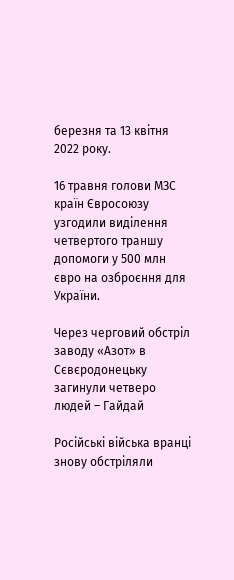березня та 13 квітня 2022 року.

16 травня голови МЗС країн Євросоюзу узгодили виділення четвертого траншу допомоги у 500 млн євро на озброєння для України.

Через черговий обстріл заводу «Азот» в Сєвєродонецьку загинули четверо людей – Гайдай

Російські війська вранці знову обстріляли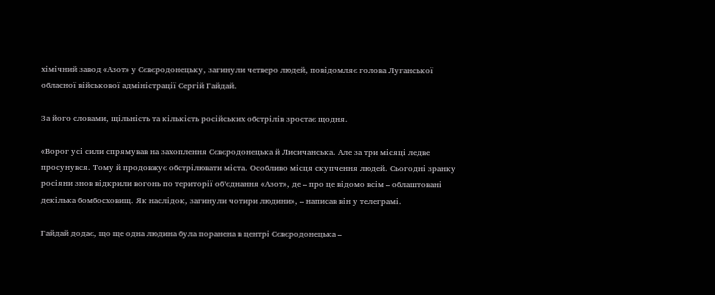хімічний завод «Азот» у Сєвєродонецьку, загинули четверо людей, повідомляє голова Луганської обласної військової адміністрації Сергій Гайдай.

За його словами, щільність та кількість російських обстрілів зростає щодня.

«Ворог усі сили спрямував на захоплення Сєвєродонецька й Лисичанська. Але за три місяці ледве просунувся. Тому й продовжує обстрілювати міста. Особливо місця скупчення людей. Сьогодні зранку росіяни знов відкрили вогонь по території об’єднання «Азот», де – про це відомо всім – облаштовані декілька бомбосховищ. Як наслідок, загинули чотири людини», – написав він у телеграмі.

Гайдай додає, що ще одна людина була поранена в центрі Сєвєродонецька –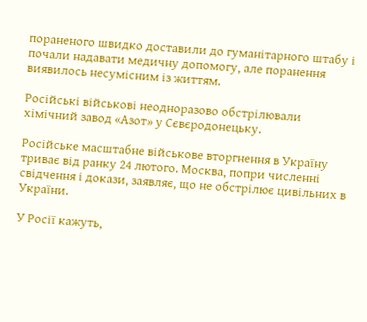пораненого швидко доставили до гуманітарного штабу і почали надавати медичну допомогу, але поранення виявилось несумісним із життям.

Російські військові неодноразово обстрілювали хімічний завод «Азот» у Сєвєродонецьку.

Російське масштабне військове вторгнення в Україну триває від ранку 24 лютого. Москва, попри численні свідчення і докази, заявляє, що не обстрілює цивільних в України.

У Росії кажуть,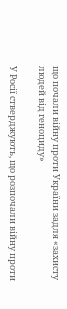що почали війну проти України задля «захисту людей від геноциду»

У Росії стверджують, що розпочали війну проти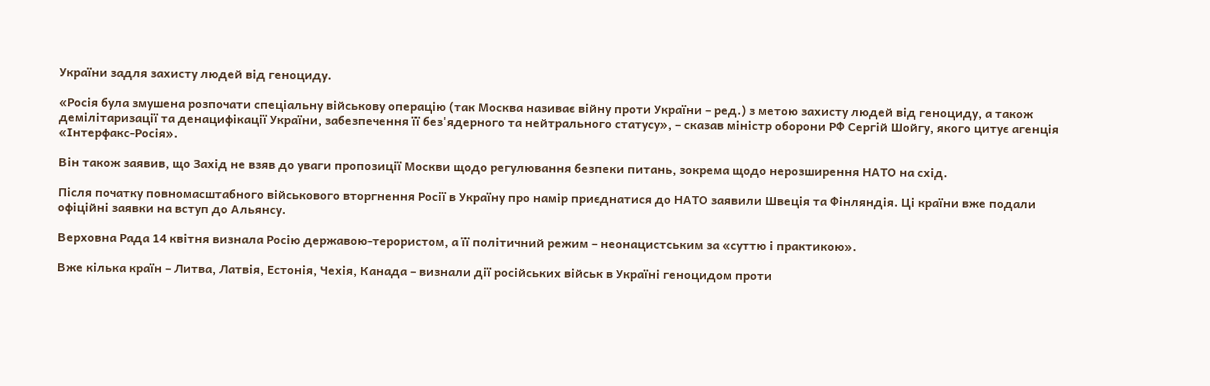України задля захисту людей від геноциду.

«Росія була змушена розпочати спеціальну військову операцію (так Москва називає війну проти України – ред.) з метою захисту людей від геноциду, а також демілітаризації та денацифікації України, забезпечення її без'ядерного та нейтрального статусу», – сказав міністр оборони РФ Сергій Шойгу, якого цитує агенція «Інтерфакс-Росія».

Він також заявив, що Захід не взяв до уваги пропозиції Москви щодо регулювання безпеки питань, зокрема щодо нерозширення НАТО на схід.

Після початку повномасштабного військового вторгнення Росії в Україну про намір приєднатися до НАТО заявили Швеція та Фінляндія. Ці країни вже подали офіційні заявки на вступ до Альянсу.

Верховна Рада 14 квітня визнала Росію державою-терористом, а її політичний режим – неонацистським за «суттю і практикою».

Вже кілька країн – Литва, Латвія, Естонія, Чехія, Канада – визнали дії російських військ в Україні геноцидом проти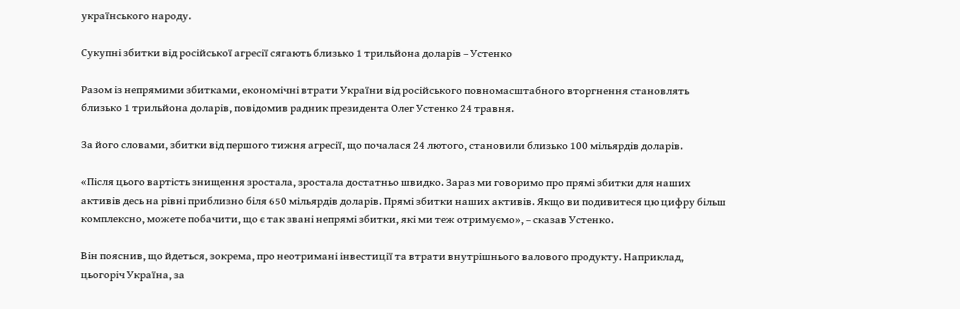українського народу.

Сукупні збитки від російської агресії сягають близько 1 трильйона доларів – Устенко

Разом із непрямими збитками, економічні втрати України від російського повномасштабного вторгнення становлять близько 1 трильйона доларів, повідомив радник президента Олег Устенко 24 травня.

За його словами, збитки від першого тижня агресії, що почалася 24 лютого, становили близько 100 мільярдів доларів.

«Після цього вартість знищення зростала, зростала достатньо швидко. Зараз ми говоримо про прямі збитки для наших активів десь на рівні приблизно біля 650 мільярдів доларів. Прямі збитки наших активів. Якщо ви подивитеся цю цифру більш комплексно, можете побачити, що є так звані непрямі збитки, які ми теж отримуємо», – сказав Устенко.

Він пояснив, що йдеться, зокрема, про неотримані інвестиції та втрати внутрішнього валового продукту. Наприклад, цьогоріч Україна, за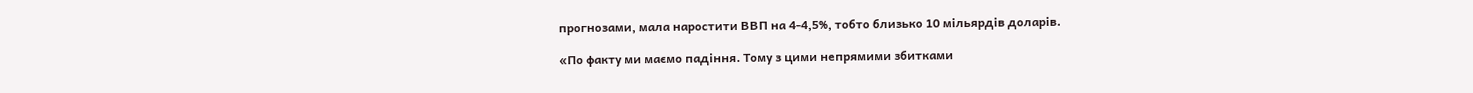прогнозами, мала наростити ВВП на 4-4,5%, тобто близько 10 мільярдів доларів.

«По факту ми маємо падіння. Тому з цими непрямими збитками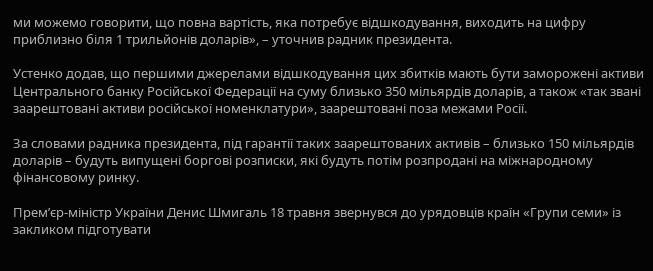ми можемо говорити, що повна вартість, яка потребує відшкодування, виходить на цифру приблизно біля 1 трильйонів доларів», – уточнив радник президента.

Устенко додав, що першими джерелами відшкодування цих збитків мають бути заморожені активи Центрального банку Російської Федерації на суму близько 350 мільярдів доларів, а також «так звані заарештовані активи російської номенклатури», заарештовані поза межами Росії.

За словами радника президента, під гарантії таких заарештованих активів – близько 150 мільярдів доларів – будуть випущені боргові розписки, які будуть потім розпродані на міжнародному фінансовому ринку.

Прем’єр-міністр України Денис Шмигаль 18 травня звернувся до урядовців країн «Групи семи» із закликом підготувати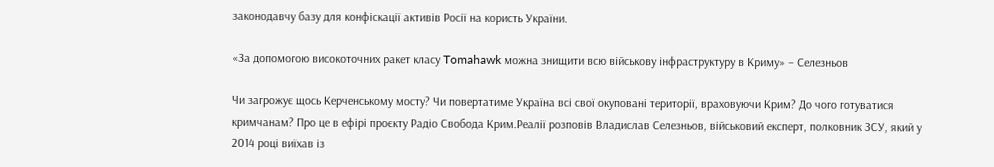законодавчу базу для конфіскації активів Росії на користь України.

«За допомогою високоточних ракет класу Tomahawk можна знищити всю військову інфраструктуру в Криму» – Селезньов

Чи загрожує щось Керченському мосту? Чи повертатиме Україна всі свої окуповані території, враховуючи Крим? До чого готуватися кримчанам? Про це в ефірі проєкту Радіо Свобода Крим.Реалії розповів Владислав Селезньов, військовий експерт, полковник ЗСУ, який у 2014 році виїхав із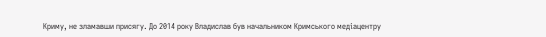Криму, не зламавши присягу. До 2014 року Владислав був начальником Кримського медіацентру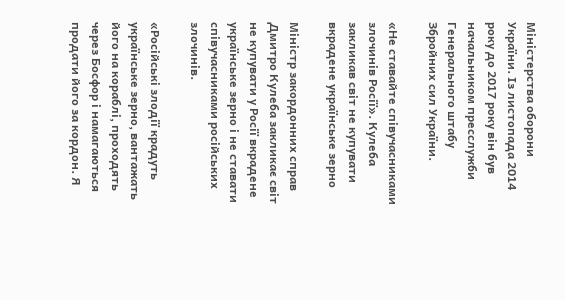Міністерства оборони України. Із листопада 2014 року до 2017 року він був начальником пресслужби Генерального штабу Збройних сил України.

«Не ставайте співучасниками злочинів Росії». Кулеба закликав світ не купувати вкрадене українське зерно

Міністр закордонних справ Дмитро Кулеба закликає світ не купувати у Росії вкрадене українське зерно і не ставати співучасниками російських злочинів.

«Російські злодії крадуть українське зерно, вантажать його на кораблі, проходять через Босфор і намагаються продати його за кордон. Я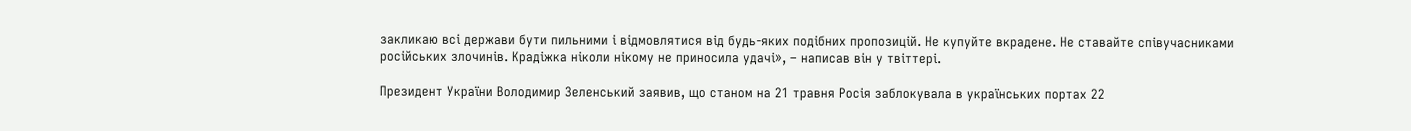закликаю всі держави бути пильними і відмовлятися від будь-яких подібних пропозицій. Не купуйте вкрадене. Не ставайте співучасниками російських злочинів. Крадіжка ніколи нікому не приносила удачі», – написав він у твіттері.

Президент України Володимир Зеленський заявив, що станом на 21 травня Росія заблокувала в українських портах 22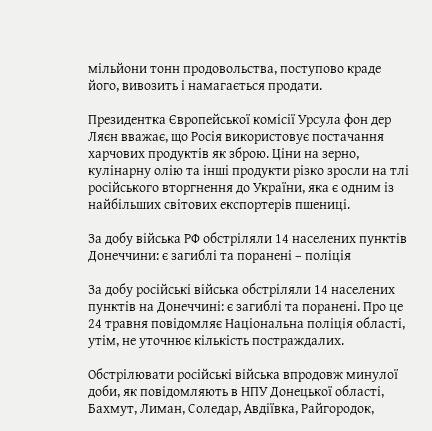мільйони тонн продовольства, поступово краде його, вивозить і намагається продати.

Президентка Європейської комісії Урсула фон дер Ляєн вважає, що Росія використовує постачання харчових продуктів як зброю. Ціни на зерно, кулінарну олію та інші продукти різко зросли на тлі російського вторгнення до України, яка є одним із найбільших світових експортерів пшениці.

За добу війська РФ обстріляли 14 населених пунктів Донеччини: є загиблі та поранені – поліція

За добу російські війська обстріляли 14 населених пунктів на Донеччині: є загиблі та поранені. Про це 24 травня повідомляє Національна поліція області, утім, не уточнює кількість постраждалих.

Обстрілювати російські війська впродовж минулої доби, як повідомляють в НПУ Донецької області, Бахмут, Лиман, Соледар, Авдіївка, Райгородок,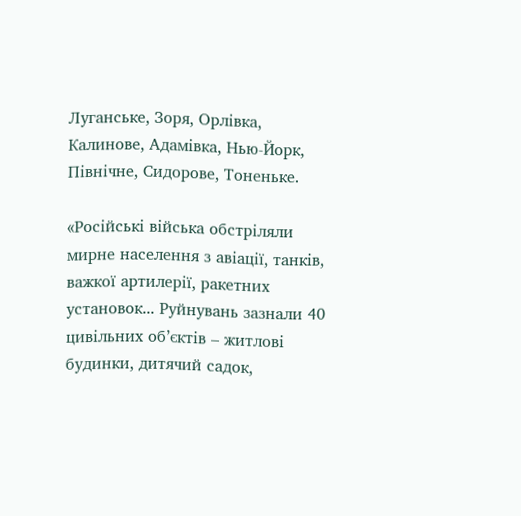Луганське, Зоря, Орлівка, Калинове, Адамівка, Нью-Йорк, Північне, Сидорове, Тоненьке.

«Російські війська обстріляли мирне населення з авіації, танків, важкої артилерії, ракетних установок... Руйнувань зазнали 40 цивільних об’єктів – житлові будинки, дитячий садок,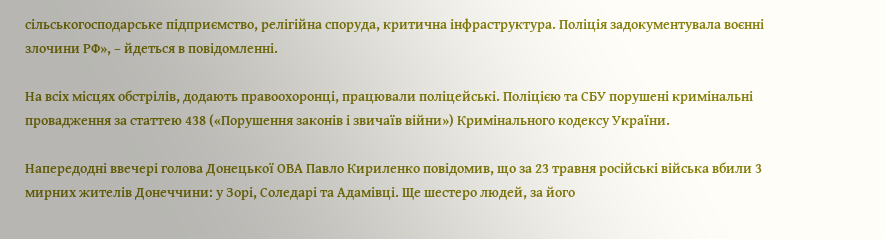сільськогосподарське підприємство, релігійна споруда, критична інфраструктура. Поліція задокументувала воєнні злочини РФ», – йдеться в повідомленні.

На всіх місцях обстрілів, додають правоохоронці, працювали поліцейські. Поліцією та СБУ порушені кримінальні провадження за статтею 438 («Порушення законів і звичаїв війни») Кримінального кодексу України.

Напередодні ввечері голова Донецької ОВА Павло Кириленко повідомив, що за 23 травня російські війська вбили 3 мирних жителів Донеччини: у Зорі, Соледарі та Адамівці. Ще шестеро людей, за його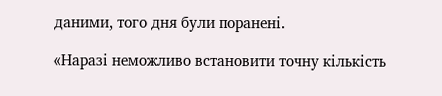даними, того дня були поранені.

«Наразі неможливо встановити точну кількість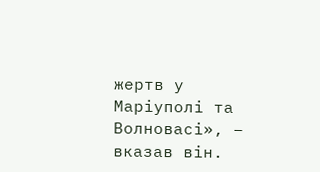жертв у Маріуполі та Волновасі», – вказав він.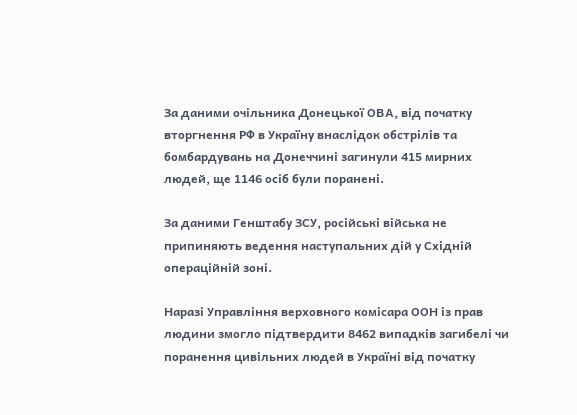За даними очільника Донецької ОВА, від початку вторгнення РФ в Україну внаслідок обстрілів та бомбардувань на Донеччині загинули 415 мирних людей, ще 1146 осіб були поранені.

За даними Генштабу ЗСУ, російські війська не припиняють ведення наступальних дій у Східній операційній зоні.

Наразі Управління верховного комісара ООН із прав людини змогло підтвердити 8462 випадків загибелі чи поранення цивільних людей в Україні від початку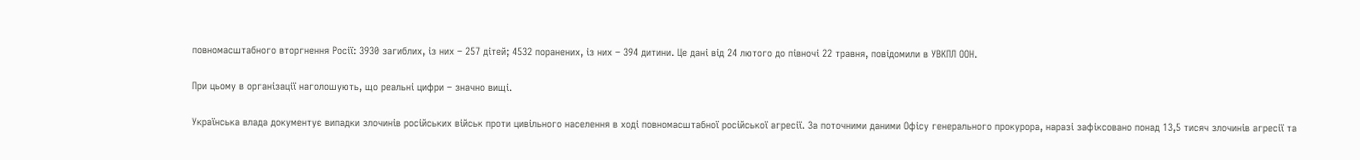повномасштабного вторгнення Росії: 3930 загиблих, із них – 257 дітей; 4532 поранених, із них – 394 дитини. Це дані від 24 лютого до півночі 22 травня, повідомили в УВКПЛ ООН.

При цьому в організації наголошують, що реальні цифри – значно вищі.

Українська влада документує випадки злочинів російських військ проти цивільного населення в ході повномасштабної російської агресії. За поточними даними Офісу генерального прокурора, наразі зафіксовано понад 13,5 тисяч злочинів агресії та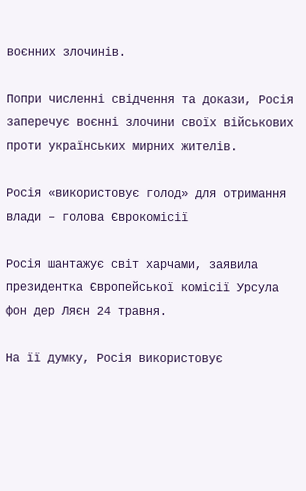воєнних злочинів.

Попри численні свідчення та докази, Росія заперечує воєнні злочини своїх військових проти українських мирних жителів.

Росія «використовує голод» для отримання влади – голова Єврокомісії

Росія шантажує світ харчами, заявила президентка Європейської комісії Урсула фон дер Ляєн 24 травня.

На її думку, Росія використовує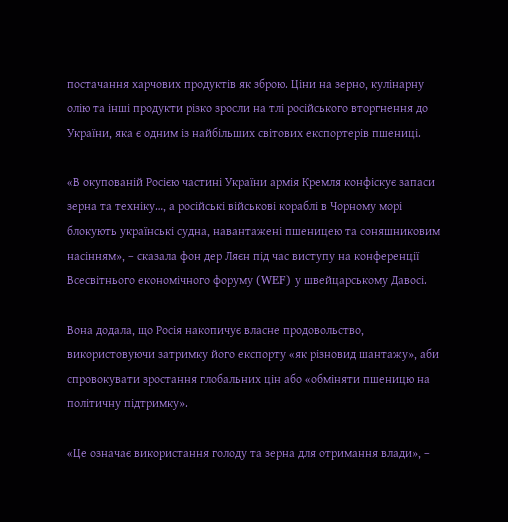постачання харчових продуктів як зброю. Ціни на зерно, кулінарну олію та інші продукти різко зросли на тлі російського вторгнення до України, яка є одним із найбільших світових експортерів пшениці.

«В окупованій Росією частині України армія Кремля конфіскує запаси зерна та техніку…, а російські військові кораблі в Чорному морі блокують українські судна, навантажені пшеницею та соняшниковим насінням», – сказала фон дер Ляєн під час виступу на конференції Всесвітнього економічного форуму (WEF) у швейцарському Давосі.

Вона додала, що Росія накопичує власне продовольство, використовуючи затримку його експорту «як різновид шантажу», аби спровокувати зростання глобальних цін або «обміняти пшеницю на політичну підтримку».

«Це означає використання голоду та зерна для отримання влади», –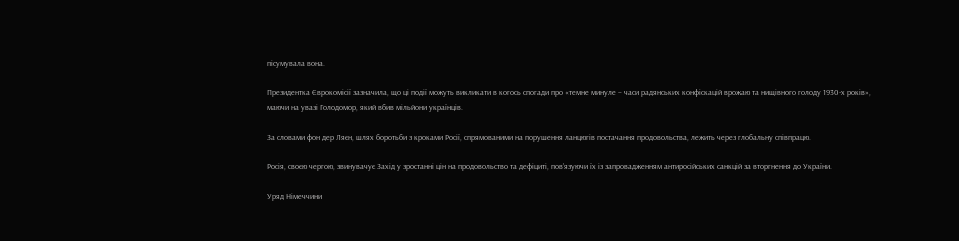пісумувала вона.

Президентка Єврокомісії зазначила, що ці події можуть викликати в когось спогади про «темне минуле – часи радянських конфіскацій врожаю та нищівного голоду 1930-х років», маючи на увазі Голодомор, який вбив мільйони українців.

За словами фон дер Ляєн, шлях боротьби з кроками Росії, спрямованими на порушення ланцюгів постачання продовольства, лежить через глобальну співпрацю.

Росія, своєю чергою, звинувачує Захід у зростанні цін на продовольство та дефіциті, пов’язуючи їх із запровадженням антиросійських санкцій за вторгнення до України.

Уряд Німеччини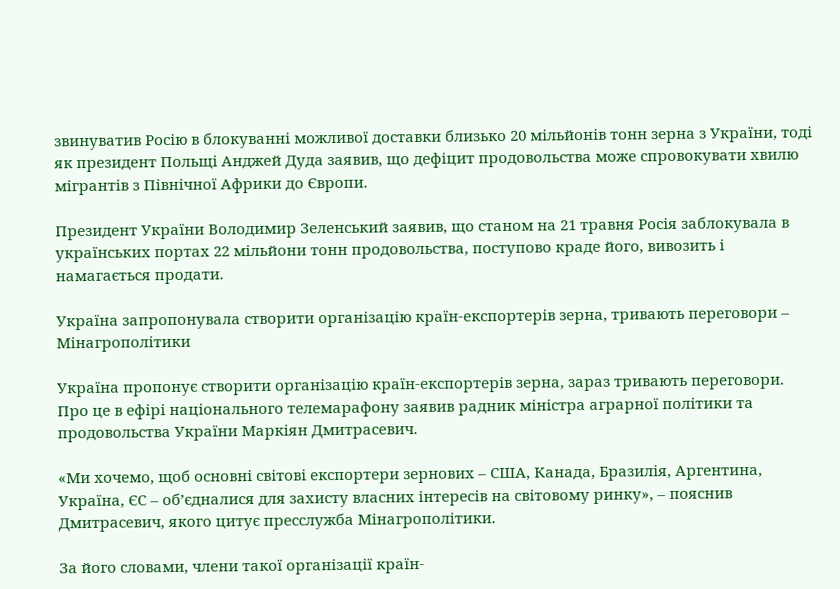звинуватив Росію в блокуванні можливої доставки близько 20 мільйонів тонн зерна з України, тоді як президент Польщі Анджей Дуда заявив, що дефіцит продовольства може спровокувати хвилю мігрантів з Північної Африки до Європи.

Президент України Володимир Зеленський заявив, що станом на 21 травня Росія заблокувала в українських портах 22 мільйони тонн продовольства, поступово краде його, вивозить і намагається продати.

Україна запропонувала створити організацію країн-експортерів зерна, тривають переговори – Мінагрополітики

Україна пропонує створити організацію країн-експортерів зерна, зараз тривають переговори. Про це в ефірі національного телемарафону заявив радник міністра аграрної політики та продовольства України Маркіян Дмитрасевич.

«Ми хочемо, щоб основні світові експортери зернових – США, Канада, Бразилія, Аргентина, Україна, ЄС – об’єдналися для захисту власних інтересів на світовому ринку», – пояснив Дмитрасевич, якого цитує пресслужба Мінагрополітики.

За його словами, члени такої організації країн-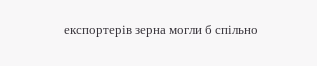експортерів зерна могли б спільно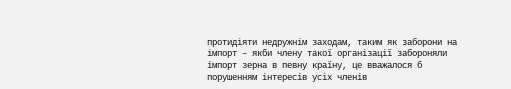протидіяти недружнім заходам, таким як заборони на імпорт – якби члену такої організації забороняли імпорт зерна в певну країну, це вважалося б порушенням інтересів усіх членів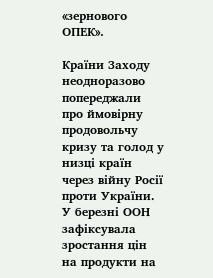«зернового ОПЕК».

Країни Заходу неодноразово попереджали про ймовірну продовольчу кризу та голод у низці країн через війну Росії проти України. У березні ООН зафіксувала зростання цін на продукти на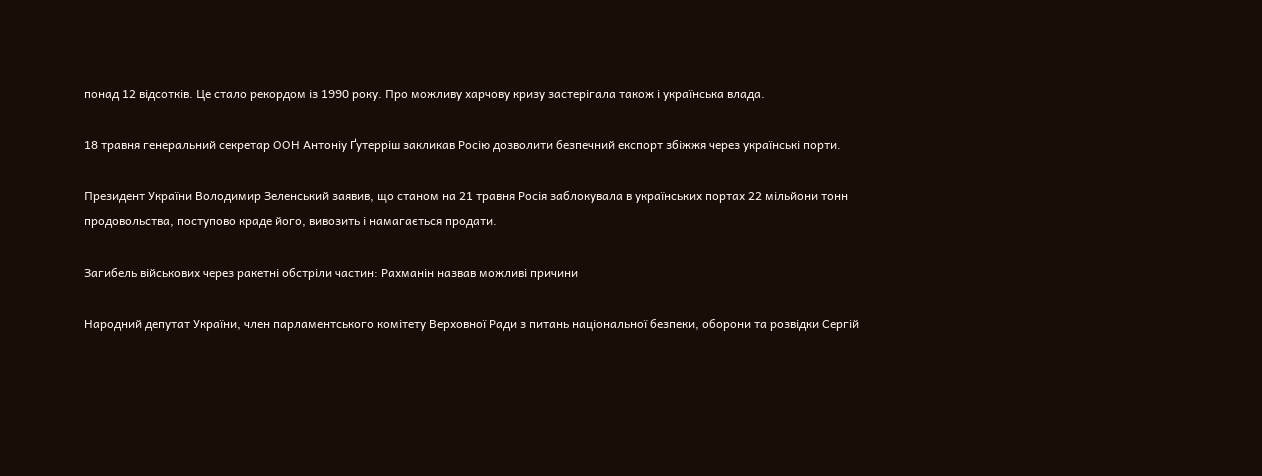понад 12 відсотків. Це стало рекордом із 1990 року. Про можливу харчову кризу застерігала також і українська влада.

18 травня генеральний секретар ООН Антоніу Ґутерріш закликав Росію дозволити безпечний експорт збіжжя через українські порти.

Президент України Володимир Зеленський заявив, що станом на 21 травня Росія заблокувала в українських портах 22 мільйони тонн продовольства, поступово краде його, вивозить і намагається продати.

Загибель військових через ракетні обстріли частин: Рахманін назвав можливі причини

Народний депутат України, член парламентського комітету Верховної Ради з питань національної безпеки, оборони та розвідки Сергій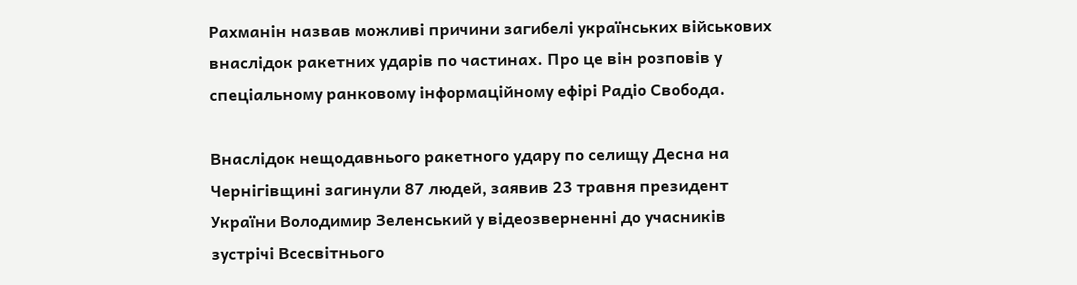Рахманін назвав можливі причини загибелі українських військових внаслідок ракетних ударів по частинах. Про це він розповів у спеціальному ранковому інформаційному ефірі Радіо Свобода.

Внаслідок нещодавнього ракетного удару по селищу Десна на Чернігівщині загинули 87 людей, заявив 23 травня президент України Володимир Зеленський у відеозверненні до учасників зустрічі Всесвітнього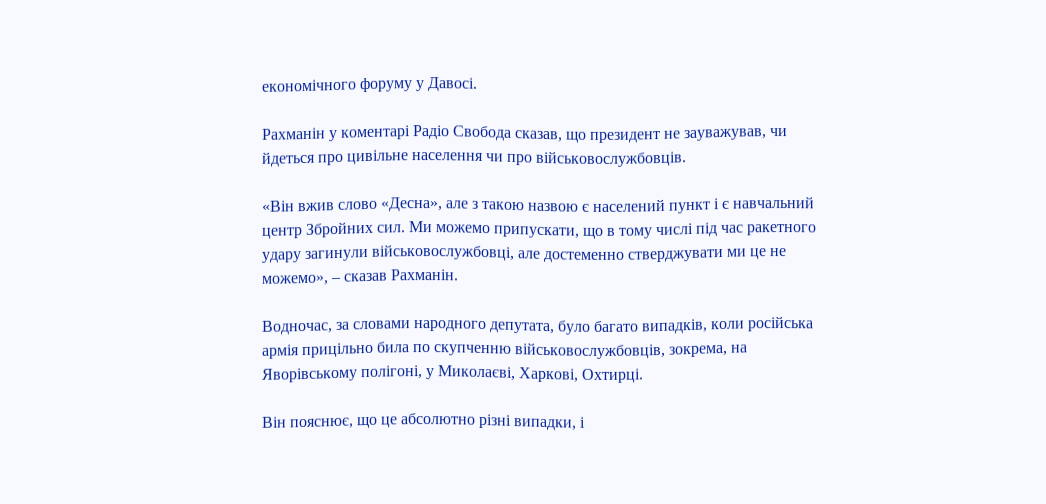економічного форуму у Давосі.

Рахманін у коментарі Радіо Свобода сказав, що президент не зауважував, чи йдеться про цивільне населення чи про військовослужбовців.

«Він вжив слово «Десна», але з такою назвою є населений пункт і є навчальний центр Збройних сил. Ми можемо припускати, що в тому числі під час ракетного удару загинули військовослужбовці, але достеменно стверджувати ми це не можемо», – сказав Рахманін.

Водночас, за словами народного депутата, було багато випадків, коли російська армія прицільно била по скупченню військовослужбовців, зокрема, на Яворівському полігоні, у Миколаєві, Харкові, Охтирці.

Він пояснює, що це абсолютно різні випадки, і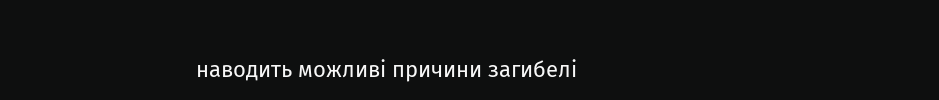наводить можливі причини загибелі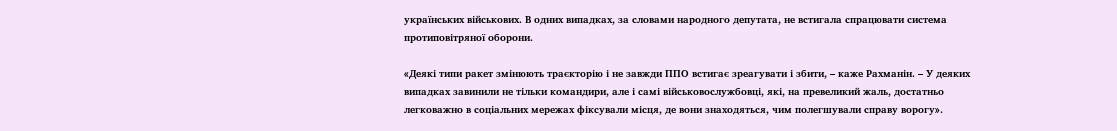українських військових. В одних випадках, за словами народного депутата, не встигала спрацювати система протиповітряної оборони.

«Деякі типи ракет змінюють траєкторію і не завжди ППО встигає зреагувати і збити, – каже Рахманін. – У деяких випадках завинили не тільки командири, але і самі військовослужбовці, які, на превеликий жаль, достатньо легковажно в соціальних мережах фіксували місця, де вони знаходяться, чим полегшували справу ворогу».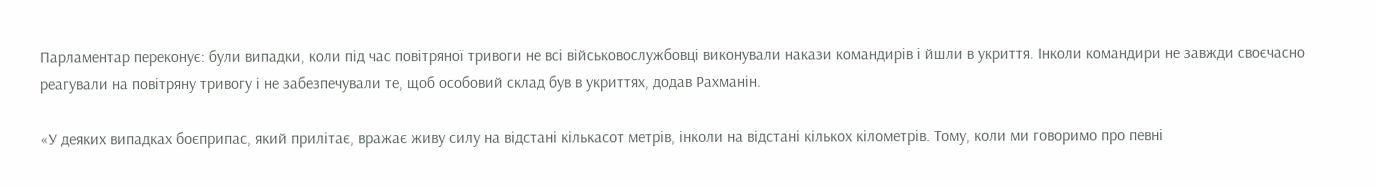Парламентар переконує: були випадки, коли під час повітряної тривоги не всі військовослужбовці виконували накази командирів і йшли в укриття. Інколи командири не завжди своєчасно реагували на повітряну тривогу і не забезпечували те, щоб особовий склад був в укриттях, додав Рахманін.

«У деяких випадках боєприпас, який прилітає, вражає живу силу на відстані кількасот метрів, інколи на відстані кількох кілометрів. Тому, коли ми говоримо про певні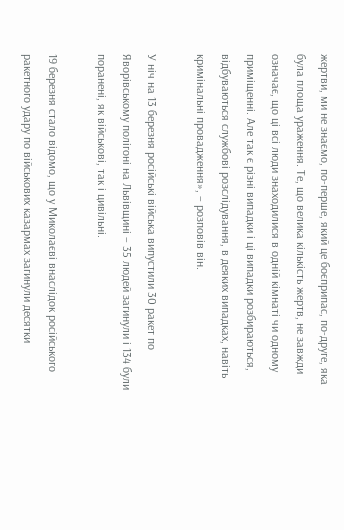жертви, ми не знаємо, по-перше, який це боєприпас, по-друге, яка була площа ураження. Те, що велика кількість жертв, не завжди означає, що ці всі люди знаходилися в одній кімнаті чи одному приміщенні. Але так є різні випадки і ці випадки розбираються, відбуваються службові розслідування, в деяких випадках, навіть кримінальні провадження», – розповів він.

У ніч на 13 березня російські війська випустили 30 ракет по Яворівському полігоні на Львівщині – 35 людей загинули і 134 були поранені, як військові, так і цивільні.

19 березня стало відомо, що у Миколаєві внаслідок російського ракетного удару по військових казармах загинули десятки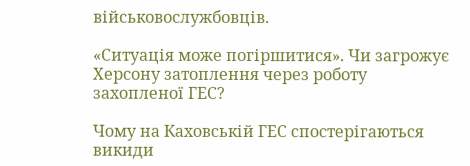військовослужбовців.

«Ситуація може погіршитися». Чи загрожує Херсону затоплення через роботу захопленої ГЕС?

Чому на Каховській ГЕС спостерігаються викиди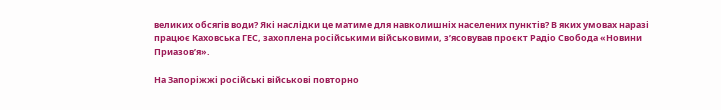великих обсягів води? Які наслідки це матиме для навколишніх населених пунктів? В яких умовах наразі працює Каховська ГЕС, захоплена російськими військовими, зʼясовував проєкт Радіо Свобода «Новини Приазов’я».

На Запоріжжі російські військові повторно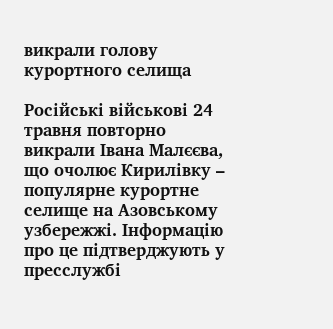викрали голову курортного селища

Російські військові 24 травня повторно викрали Івана Малєєва, що очолює Кирилівку – популярне курортне селище на Азовському узбережжі. Інформацію про це підтверджують у пресслужбі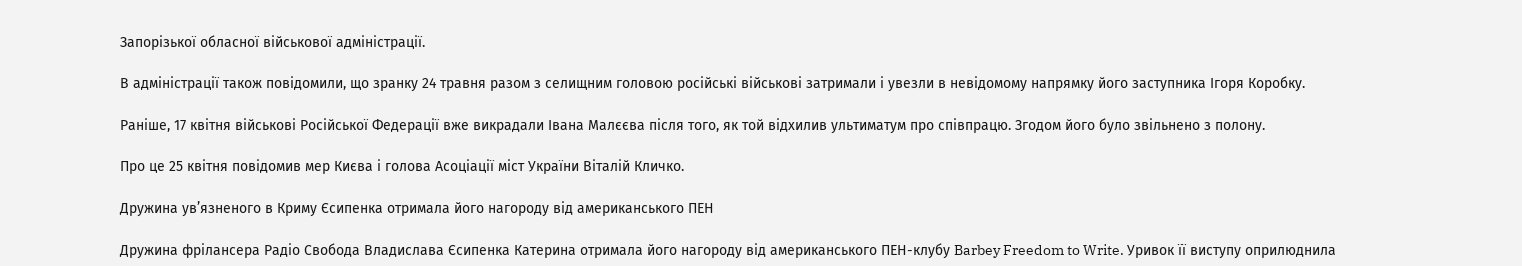Запорізької обласної військової адміністрації.

В адміністрації також повідомили, що зранку 24 травня разом з селищним головою російські військові затримали і увезли в невідомому напрямку його заступника Ігоря Коробку.

Раніше, 17 квітня військові Російської Федерації вже викрадали Івана Малєєва після того, як той відхилив ультиматум про співпрацю. Згодом його було звільнено з полону.

Про це 25 квітня повідомив мер Києва і голова Асоціації міст України Віталій Кличко.

Дружина ув’язненого в Криму Єсипенка отримала його нагороду від американського ПЕН

Дружина фрілансера Радіо Свобода Владислава Єсипенка Катерина отримала його нагороду від американського ПЕН-клубу Barbey Freedom to Write. Уривок її виступу оприлюднила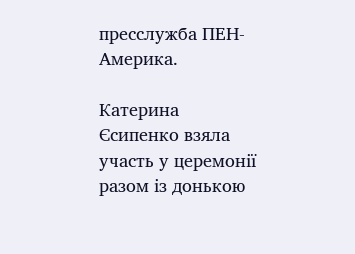пресслужба ПЕН-Америка.

Катерина Єсипенко взяла участь у церемонії разом із донькою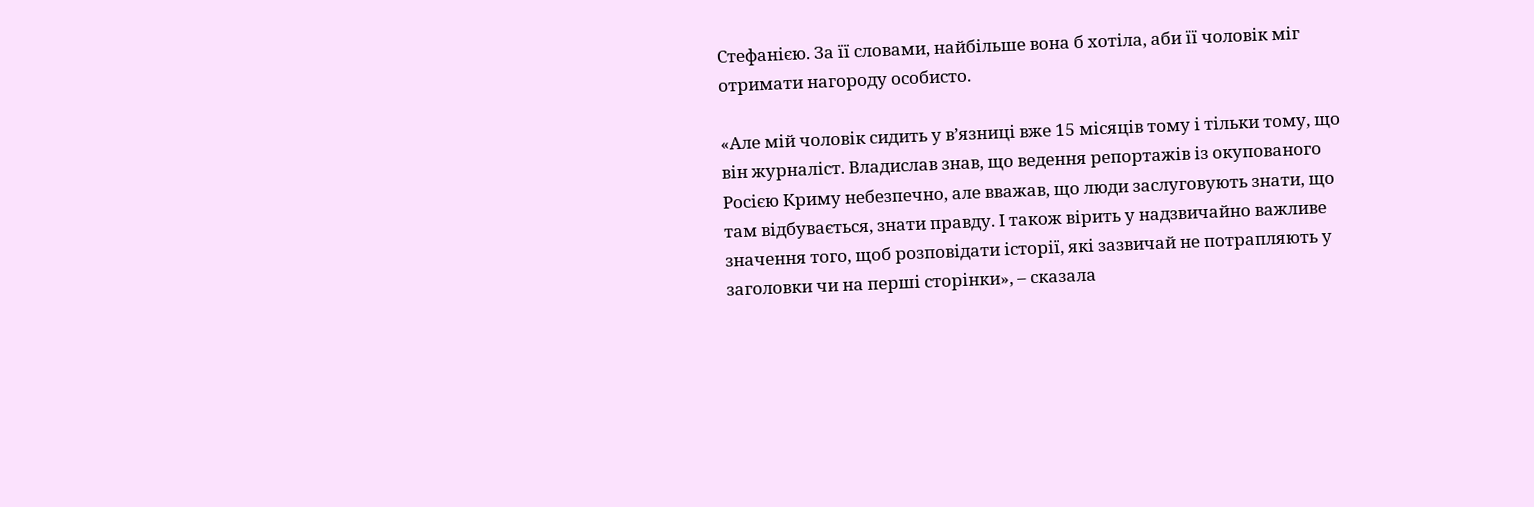Стефанією. За її словами, найбільше вона б хотіла, аби її чоловік міг отримати нагороду особисто.

«Але мій чоловік сидить у в’язниці вже 15 місяців тому і тільки тому, що він журналіст. Владислав знав, що ведення репортажів із окупованого Росією Криму небезпечно, але вважав, що люди заслуговують знати, що там відбувається, знати правду. І також вірить у надзвичайно важливе значення того, щоб розповідати історії, які зазвичай не потрапляють у заголовки чи на перші сторінки», – сказала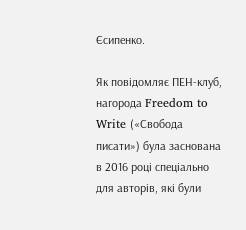Єсипенко.

Як повідомляє ПЕН-клуб, нагорода Freedom to Write («Свобода писати») була заснована в 2016 році спеціально для авторів, які були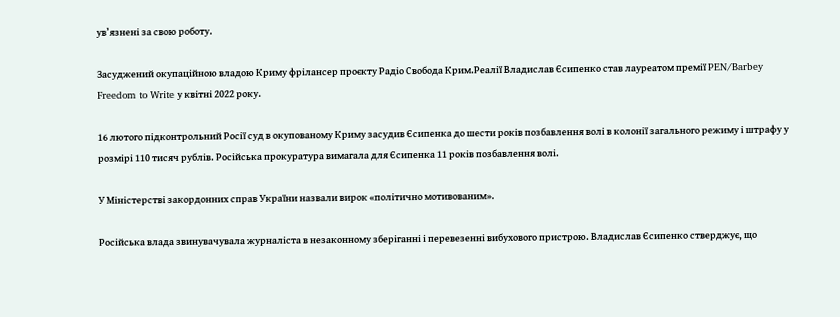ув’язнені за свою роботу.

Засуджений окупаційною владою Криму фрілансер проєкту Радіо Свобода Крим.Реалії Владислав Єсипенко став лауреатом премії PEN/Barbey Freedom to Write у квітні 2022 року.

16 лютого підконтрольний Росії суд в окупованому Криму засудив Єсипенка до шести років позбавлення волі в колонії загального режиму і штрафу у розмірі 110 тисяч рублів. Російська прокуратура вимагала для Єсипенка 11 років позбавлення волі.

У Міністерстві закордонних справ України назвали вирок «політично мотивованим».

Російська влада звинувачувала журналіста в незаконному зберіганні і перевезенні вибухового пристрою. Владислав Єсипенко стверджує, що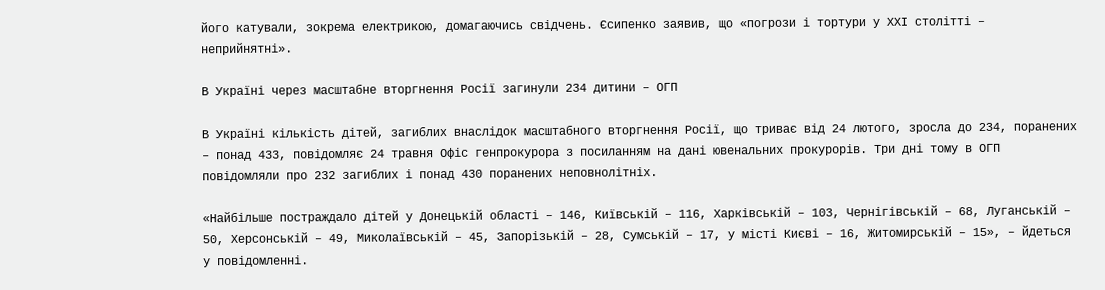його катували, зокрема електрикою, домагаючись свідчень. Єсипенко заявив, що «погрози і тортури у ХХІ столітті – неприйнятні».

В Україні через масштабне вторгнення Росії загинули 234 дитини – ОГП

В Україні кількість дітей, загиблих внаслідок масштабного вторгнення Росії, що триває від 24 лютого, зросла до 234, поранених – понад 433, повідомляє 24 травня Офіс генпрокурора з посиланням на дані ювенальних прокурорів. Три дні тому в ОГП повідомляли про 232 загиблих і понад 430 поранених неповнолітніх.

«Найбільше постраждало дітей у Донецькій області – 146, Київській – 116, Харківській – 103, Чернігівській – 68, Луганській – 50, Херсонській – 49, Миколаївській – 45, Запорізькій – 28, Сумській – 17, у місті Києві – 16, Житомирській – 15», – йдеться у повідомленні.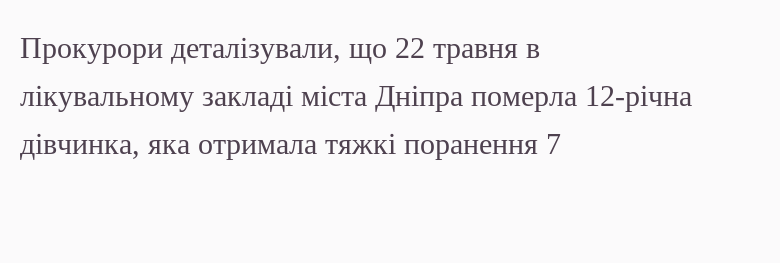Прокурори деталізували, що 22 травня в лікувальному закладі міста Дніпра померла 12-річна дівчинка, яка отримала тяжкі поранення 7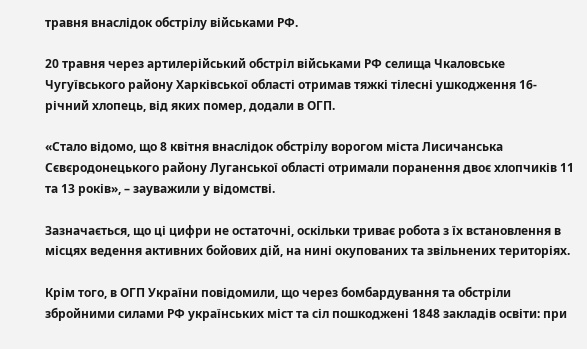травня внаслідок обстрілу військами РФ.

20 травня через артилерійський обстріл військами РФ селища Чкаловське Чугуївського району Харківської області отримав тяжкі тілесні ушкодження 16-річний хлопець, від яких помер, додали в ОГП.

«Стало відомо, що 8 квітня внаслідок обстрілу ворогом міста Лисичанська Сєвєродонецького району Луганської області отримали поранення двоє хлопчиків 11 та 13 років», – зауважили у відомстві.

Зазначається, що ці цифри не остаточні, оскільки триває робота з їх встановлення в місцях ведення активних бойових дій, на нині окупованих та звільнених територіях.

Крім того, в ОГП України повідомили, що через бомбардування та обстріли збройними силами РФ українських міст та сіл пошкоджені 1848 закладів освіти: при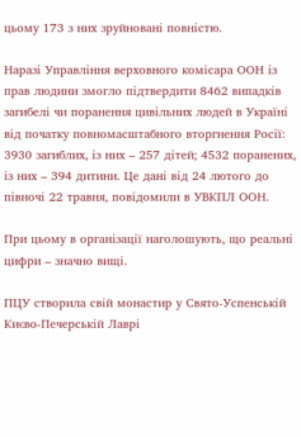цьому 173 з них зруйновані повністю.

Наразі Управління верховного комісара ООН із прав людини змогло підтвердити 8462 випадків загибелі чи поранення цивільних людей в Україні від початку повномасштабного вторгнення Росії: 3930 загиблих, із них – 257 дітей; 4532 поранених, із них – 394 дитини. Це дані від 24 лютого до півночі 22 травня, повідомили в УВКПЛ ООН.

При цьому в організації наголошують, що реальні цифри – значно вищі.

ПЦУ створила свій монастир у Свято-Успенській Києво-Печерській Лаврі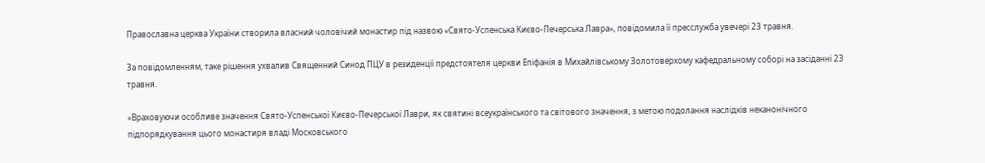Православна церква України створила власний чоловічий монастир під назвою «Свято-Успенська Києво-Печерська Лавра», повідомила її пресслужба увечері 23 травня.

За повідомленням, таке рішення ухвалив Священний Синод ПЦУ в резиденції предстоятеля церкви Епіфанія в Михайлівському Золотоверхому кафедральному соборі на засіданні 23 травня.

«Враховуючи особливе значення Свято-Успенської Києво-Печерської Лаври, як святині всеукраїнського та світового значення, з метою подолання наслідків неканонічного підпорядкування цього монастиря владі Московського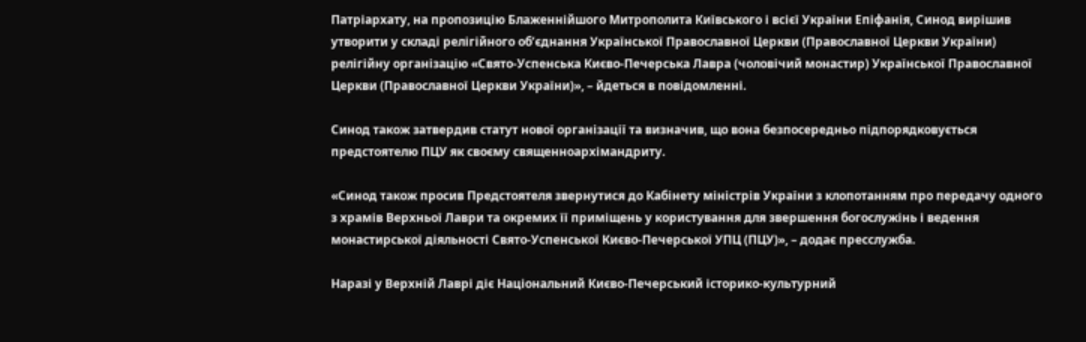Патріархату, на пропозицію Блаженнійшого Митрополита Київського і всієї України Епіфанія, Синод вирішив утворити у складі релігійного об’єднання Української Православної Церкви (Православної Церкви України) релігійну організацію «Свято-Успенська Києво-Печерська Лавра (чоловічий монастир) Української Православної Церкви (Православної Церкви України)», – йдеться в повідомленні.

Синод також затвердив статут нової організації та визначив, що вона безпосередньо підпорядковується предстоятелю ПЦУ як своєму священноархімандриту.

«Синод також просив Предстоятеля звернутися до Кабінету міністрів України з клопотанням про передачу одного з храмів Верхньої Лаври та окремих її приміщень у користування для звершення богослужінь і ведення монастирської діяльності Свято-Успенської Києво-Печерської УПЦ (ПЦУ)», – додає пресслужба.

Наразі у Верхній Лаврі діє Національний Києво-Печерський історико-культурний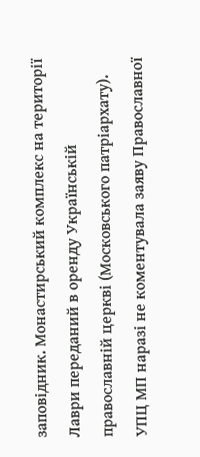заповідник. Монастирський комплекс на території Лаври переданий в оренду Українській православній церкві (Московського патріархату). УПЦ МП наразі не коментувала заяву Православної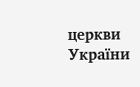церкви України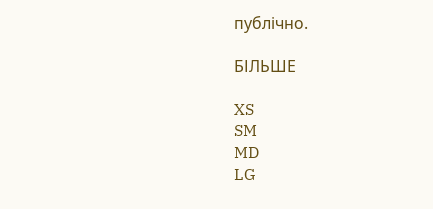публічно.

БІЛЬШЕ

XS
SM
MD
LG